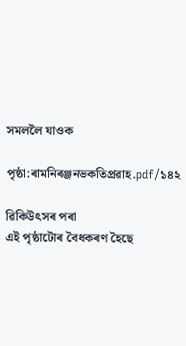সমললৈ যাওক

পৃষ্ঠা:ৰামনিৰঞ্জনভকতিপ্ৰৱাহ.pdf/১৪২

ৱিকিউৎসৰ পৰা
এই পৃষ্ঠাটোৰ বৈধকৰণ হৈছে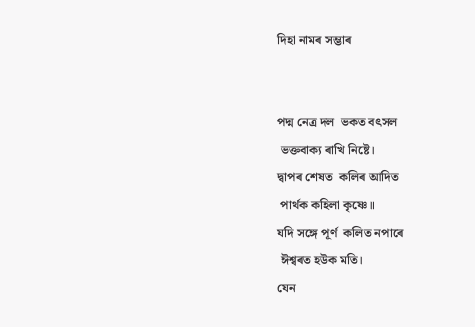দিহা নামৰ সম্ভাৰ


পদ্ম নেত্ৰ দল  ভকত বৎসল
 ভক্তবাক্য ৰাখি নিষ্টে।
দ্বাপৰ শেষত  কলিৰ আদিত
 পাৰ্থক কহিলা কৃষ্ণে॥
যদি সঙ্গে পূৰ্ণ  কলিত নপাৰে
 ঈশ্বৰত হউক মতি।
যেন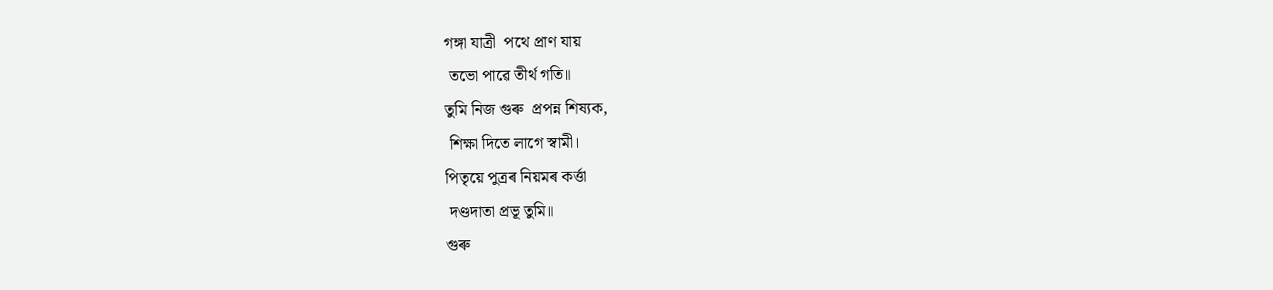গঙ্গা যাত্ৰী  পথে প্ৰাণ যায়
 তভো পাৱে তীৰ্থ গতি॥
তুমি নিজ গুৰু  প্ৰপন্ন শিষ্যক,
 শিক্ষা দিতে লাগে স্বামী।
পিতৃয়ে পুত্ৰৰ নিয়মৰ কৰ্ত্তা
 দণ্ডদাতা প্ৰভূ তুমি॥
গুৰু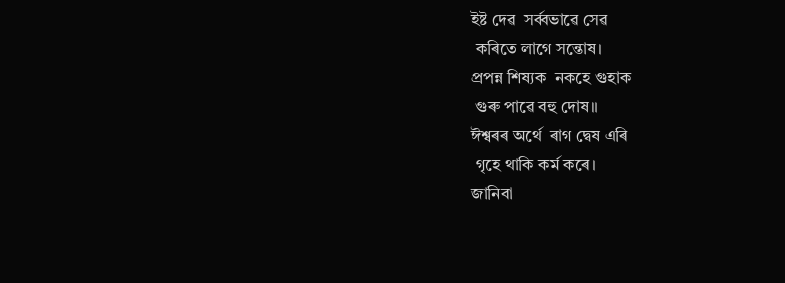ইষ্ট দেৱ  সৰ্ব্বভাৱে সেৱ
 কৰিতে লাগে সন্তোষ।
প্ৰপন্ন শিষ্যক  নকহে গুহাক
 গুৰু পাৱে বহু দোষ॥
ঈশ্বৰৰ অৰ্থে  ৰাগ দ্বেষ এৰি
 গৃহে থাকি কৰ্ম কৰে।
জানিবা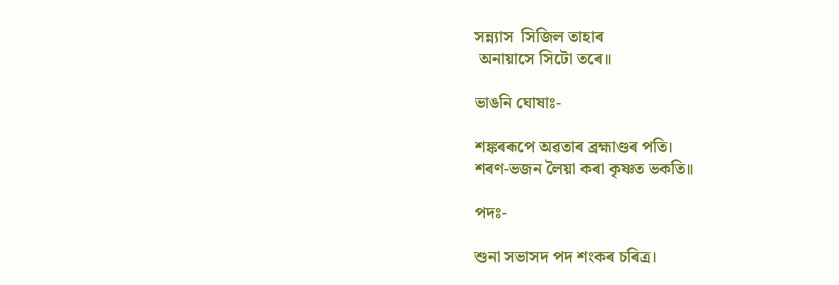সন্ন্যাস  সিজিল তাহাৰ
 অনায়াসে সিটো তৰে॥

ভাঙনি ঘোষাঃ-

শঙ্কৰৰূপে অৱতাৰ ব্ৰহ্মাণ্ডৰ পতি।
শৰণ-ভজন লৈয়া কৰা কৃষ্ণত ভকতি॥

পদঃ-

শুনা সভাসদ পদ শংকৰ চৰিত্ৰ।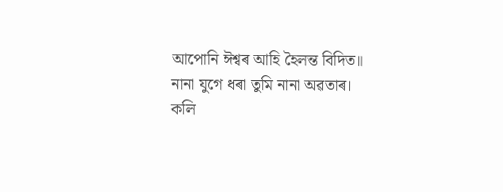আপোনি ঈশ্বৰ আহি হৈলন্ত বিদিত॥
নানা যুগে ধৰা তুমি নানা অৱতাৰ।
কলি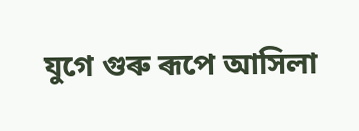যুগে গুৰু ৰূপে আসিলা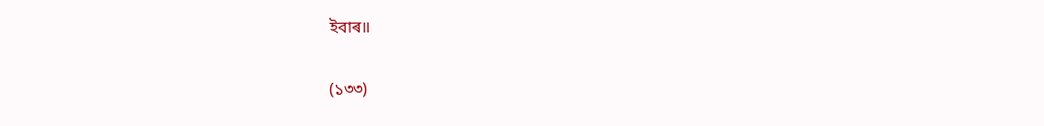ইবাৰ॥

(১৩৩)